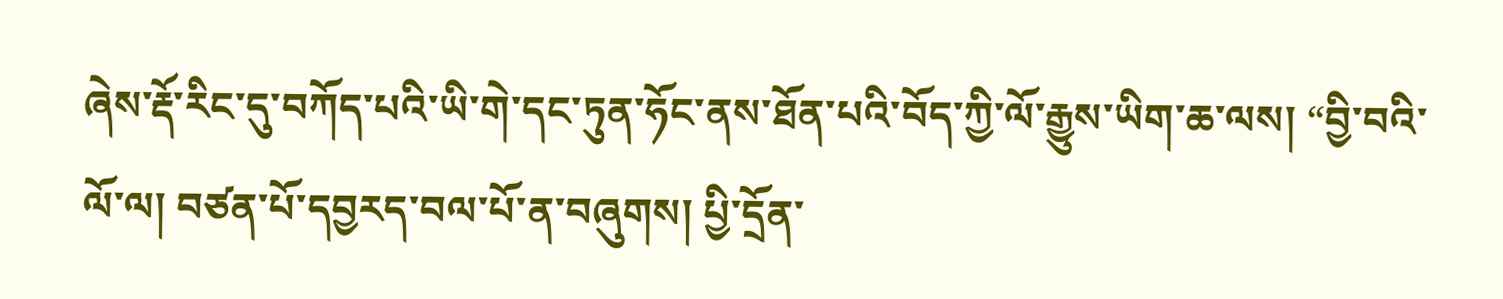ཞེས་རྡོ་རིང་དུ་བཀོད་པའི་ཡི་གེ་དང་ཏུན་ཧོང་ནས་ཐོན་པའི་བོད་ཀྱི་ལོ་རྒྱུས་ཡིག་ཆ་ལས། “བྱི་བའི་ལོ་ལ། བཙན་པོ་དབྱརད་བལ་པོ་ན་བཞུགས། པྱི་དྲོན་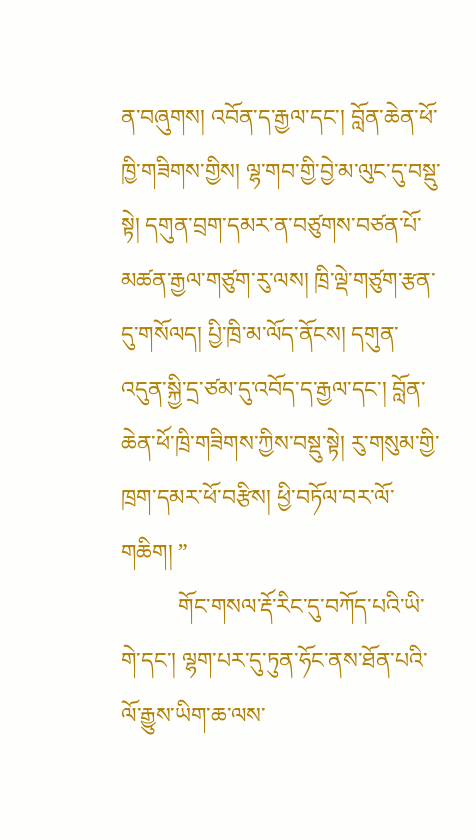ན་བཞུགས། འབོན་ད་རྒྱལ་དང་། བློན་ཆེན་ཕོ་ཁྱི་གཟིགས་གྱིས། ལྷ་གབ་གྱི་བྱེ་མ་ལུང་དུ་བསྡུ་སྟེ། དགུན་བྲག་དམར་ན་བཙུགས་བཙན་པོ་མཚན་རྒྱལ་གཙུག་རུ་ལས། ཁྲི་ལྡེ་གཙུག་རྩན་དུ་གསོལད། པྱི་ཁྲི་མ་ལོད་ནོངས། དགུན་འདུན་སྐྱི་དྲ་ཙམ་དུ་འབོད་ད་རྒྱལ་དང་། བློན་ཆེན་ཕོ་ཁྲི་གཟིགས་ཀྱིས་བསྡུ་སྟེ། རུ་གསུམ་གྱི་ཁྲག་དམར་ཕོ་བརྩིས། ཕྱི་བཏོལ་བར་ལོ་གཆིག། ”
          གོང་གསལ་རྡོ་རིང་དུ་བཀོད་པའི་ཡི་གེ་དང་། ལྷག་པར་དུ་ཏུན་ཧོང་ནས་ཐོན་པའི་ལོ་རྒྱུས་ཡིག་ཆ་ལས་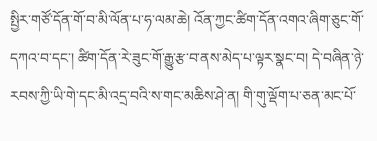སྤྱིར་གཙོ་དོན་གོ་བ་མི་ལོན་པ་ཧ་ལམ་ཆེ། འོན་ཀྱང་ཚིག་དོན་འགའ་ཞིག་ཅུང་གོ་དཀའ་བ་དང་། ཚིག་དོན་རེ་ཟུང་གོ་རྒྱུ་རྩ་བ་ནས་མེད་པ་ལྟར་སྣང་བ། དེ་བཞིན་ཉེ་རབས་ཀྱི་ཡི་གེ་དང་མི་འདྲ་བའི་ས་གང་མཆིས་ཤེ་ན། གི་གུ་ལྡོག་པ་ཅན་མང་པོ་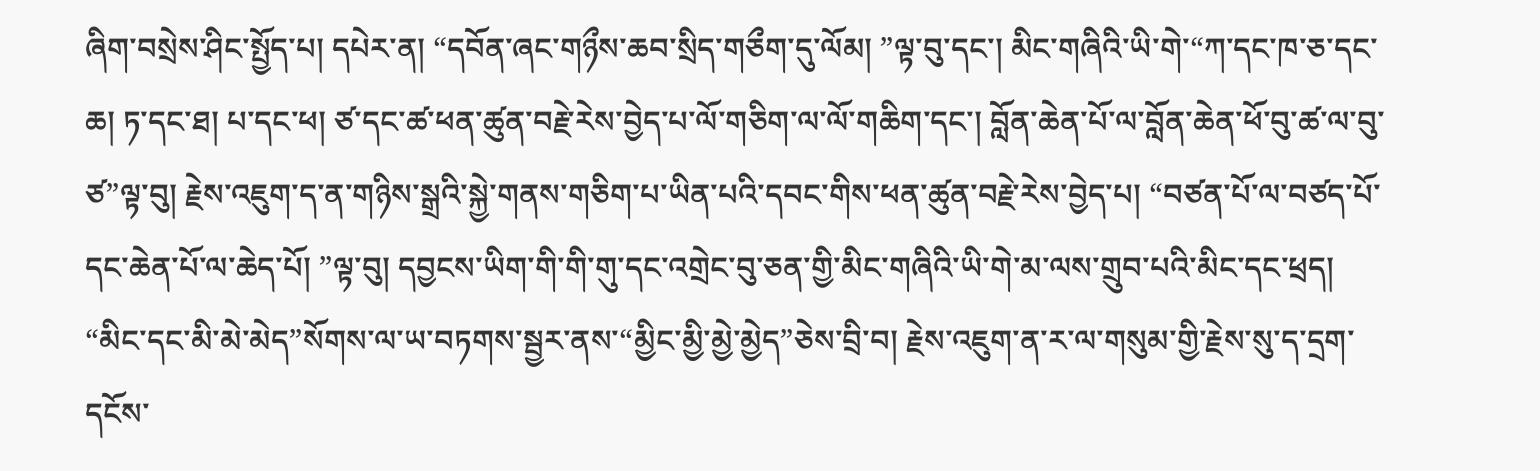ཞིག་བསྲེས་ཤིང་སྤྱོད་པ། དཔེར་ན། “དབོན་ཞང་གཉྀས་ཆབ་སྲིད་གཅྀག་དུ་ལོམ། ”ལྟ་བུ་དང་། མིང་གཞིའི་ཡི་གེ་“ཀ་དང་ཁ་ཅ་དང་ཆ། ཏ་དང་ཐ། པ་དང་ཕ། ཙ་དང་ཚ་ཕན་ཚུན་བརྗེ་རེས་བྱེད་པ་ལོ་གཅིག་ལ་ལོ་གཆིག་དང་། བློན་ཆེན་པོ་ལ་བློན་ཆེན་ཕོ་བུ་ཚ་ལ་བུ་ཙ”ལྟ་བུ། རྗེས་འཇུག་ད་ན་གཉིས་སྒྲའི་སྐྱེ་གནས་གཅིག་པ་ཡིན་པའི་དབང་གིས་ཕན་ཚུན་བརྗེ་རེས་བྱེད་པ། “བཙན་པོ་ལ་བཙད་པོ་དང་ཆེན་པོ་ལ་ཆེད་པོ། ”ལྟ་བུ། དབྱངས་ཡིག་གི་གི་གུ་དང་འགྲེང་བུ་ཅན་གྱི་མིང་གཞིའི་ཡི་གེ་མ་ལས་གྲུབ་པའི་མིང་དང་ཕྲད། “མིང་དང་མི་མེ་མེད”སོགས་ལ་ཡ་བཏགས་སྦྱར་ནས་“མྱིང་མྱི་མྱེ་མྱེད”ཅེས་བྲི་བ། རྗེས་འཇུག་ན་ར་ལ་གསུམ་གྱི་རྗེས་སུ་ད་དྲག་དངོས་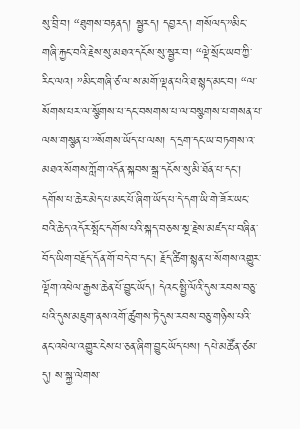སུ་བྲི་བ། “ཐུགས་བརྟནད། སྦྱརད། དབྱརད། གསོལད་”མིང་གཞི་རྐྱང་བའི་རྗེས་སུ་མཐའ་དངོས་སུ་སྦྱར་བ། “ལྡེ་སྲོང་ཡབ་ཀྱི་རིང་ལའ། ”མིང་གཞི་ཙ་ལ་ས་མགོ་ལྡན་པའི་ཐ་སྙད་མང་བ། “ལ་སོགས་པར་ལ་སྩོགས་པ་དང་བསགས་པ་ལ་བསྩགས་པ་གསན་པ་ལས་གསྩན་པ་”སོགས་ཡོད་པ་ལས། ད་དྲག་དང་ཡ་བཏགས་འ་མཐའ་སོགས་ཀློག་འདོན་སྐབས་སྒྲ་དངོས་སུ་མི་ཐོན་པ་དང་། དགོས་པ་ཆེར་མེད་པ་མང་པོ་ཞིག་ཡོད་པ་དེ་དག་ཡི་གེ་ཟོར་ཡང་བའི་ཆེད་འདོར་སྤོང་དགོས་པའི་སྐད་བཅས་སྔ་རྗེས་མཛད་པ་བཞིན་བོད་ཡིག་བརྗོད་དོན་གོ་བདེ་བ་དང་། རྗོད་ཚིག་སྙན་པ་སོགས་འགྱུར་ལྡོག་འཕེལ་རྒྱས་ཆེན་པོ་བྱུང་ཡོད། དེའང་སྤྱི་ལོའི་དུས་རབས་བཅུ་པའི་དུས་མཇུག་ནས་འགོ་ཚུགས་ཏེ་དུས་རབས་བཅུ་གཉིས་པའི་ནང་འཕེལ་འགྱུར་ངེས་པ་ཅན་ཞིག་བྱུང་ཡོད་པས། དཔེ་མཚོན་ཙམ་དུ། ས་སྐྱ་ལེགས་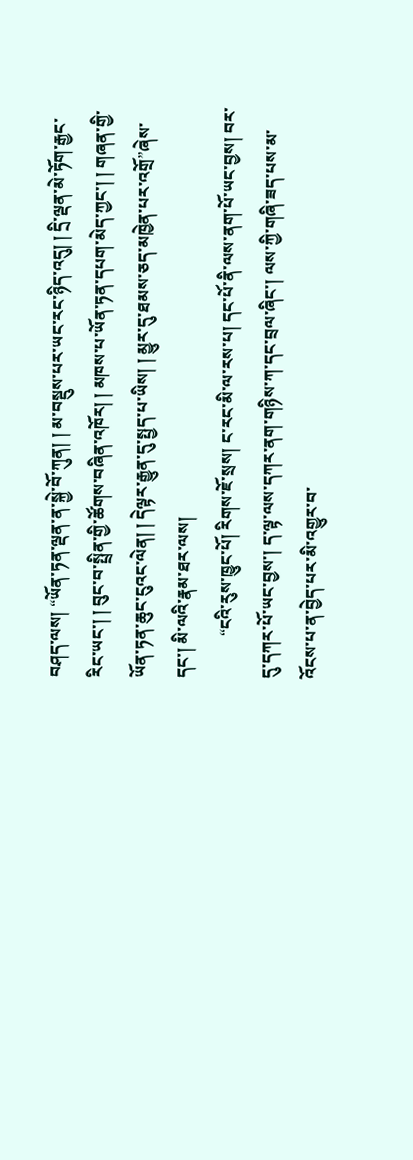བཤད་ལས། “ཡོན་ཏན་ལྡན་ན་སྐྱེ་བོ་ཀུན། ། མ་བསྡུས་པར་ཡང་རང་ཉིད་འདུ། ། དྲི་ལྡན་མེ་ཏོག་རྒྱང་རིང་ཡང་། ། བུང་བ་སྤྲིན་གྱི་ཚོགས་བཞིན་འཁོར། ། མཁས་པ་ཡོན་ཏན་དཔག་མེད་ཀྱང་། ། གཞན་གྱི་ཡོན་ཏན་ཆུང་ངུའང་ལེན། ། དེལྟར་རྒྱུན་དུ་སྤྱད་པ་ཡིས། ། མྱུར་དུ་ཐམས་ཅད་མཁྱེན་པར་འགྲོ”ཞེས་དང་། མི་ལའི་རྣམ་ཐར་ལས།
          “ངའི་རུས་ཁྱུང་པོ། རིགས་ཇོ་སྲས། ང་རང་མི་ལ་རས་པ། དང་པོ་ནི་ལས་ནག་པོ་ཡང་བྱས། བར་དུ་དཀར་པོ་ཡང་བྱས་། ད་ལྟ་ལས་དཀར་ནག་གཉིས་ཀ་དང་བྲལ་ཞིང་། ལས་ཀྱི་གཞི་ཟད་པས་མ་འོངས་པ་ན་བྱེད་པར་མི་འགྱུར་བ་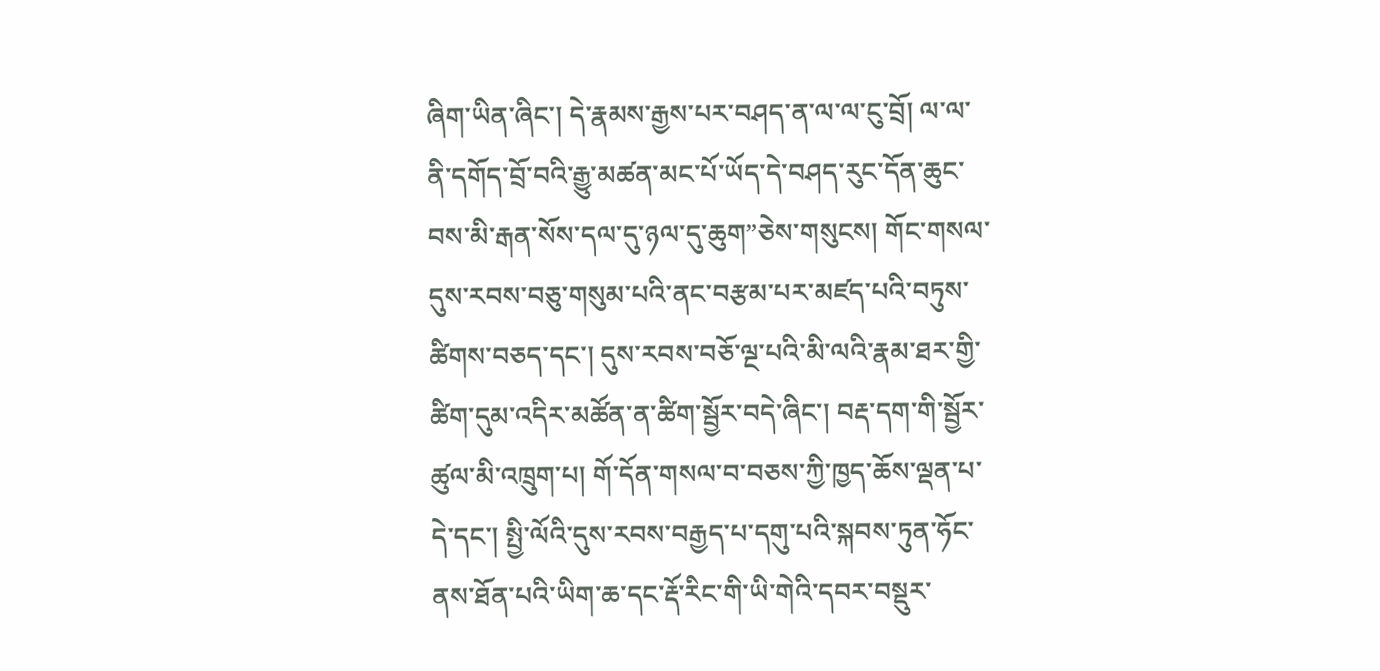ཞིག་ཡིན་ཞིང་། དེ་རྣམས་རྒྱས་པར་བཤད་ན་ལ་ལ་ངུ་བྲོ། ལ་ལ་ནི་དགོད་བྲོ་བའི་རྒྱུ་མཚན་མང་པོ་ཡོད་དེ་བཤད་རུང་དོན་ཆུང་བས་མི་རྒན་སོས་དལ་དུ་ཉལ་དུ་ཆུག”ཅེས་གསུངས། གོང་གསལ་དུས་རབས་བཅུ་གསུམ་པའི་ནང་བརྩམ་པར་མཛད་པའི་བཏུས་ཚིགས་བཅད་དང་། དུས་རབས་བཅོ་ལྔ་པའི་མི་ལའི་རྣམ་ཐར་གྱི་ཚིག་དུམ་འདིར་མཚོན་ན་ཚིག་སྦྱོར་བདེ་ཞིང་། བརྡ་དག་གི་སྦྱོར་ཚུལ་མི་འཁྲུག་པ། གོ་དོན་གསལ་བ་བཅས་ཀྱི་ཁྱད་ཆོས་ལྡན་པ་དེ་དང་། སྤྱི་ལོའི་དུས་རབས་བརྒྱད་པ་དགུ་པའི་སྐབས་ཏུན་ཧོང་ནས་ཐོན་པའི་ཡིག་ཆ་དང་རྡོ་རིང་གི་ཡི་གེའི་དབར་བསྡུར་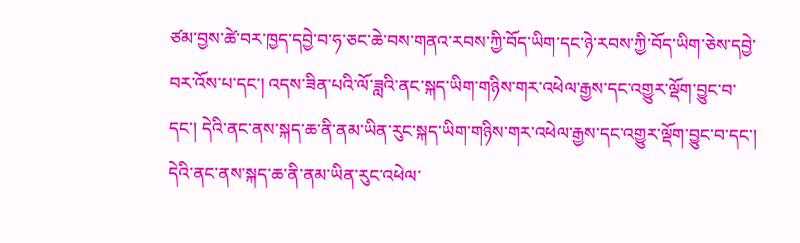ཙམ་བྱས་ཚེ་བར་ཁྱད་དབྱེ་བ་ཧ་ཅང་ཆེ་བས་གནའ་རབས་ཀྱི་བོད་ཡིག་དང་ཉེ་རབས་ཀྱི་བོད་ཡིག་ཅེས་དབྱེ་བར་འོས་པ་དང་། འདས་ཟིན་པའི་ལོ་ཟླའི་ནང་སྐད་ཡིག་གཉིས་གར་འཕེལ་རྒྱས་དང་འགྱུར་ལྡོག་བྱུང་བ་དང་། དེའི་ནང་ནས་སྐད་ཆ་ནི་ནམ་ཡིན་རུང་སྐད་ཡིག་གཉིས་གར་འཕེལ་རྒྱས་དང་འགྱུར་ལྡོག་བྱུང་བ་དང་། དེའི་ནང་ནས་སྐད་ཆ་ནི་ནམ་ཡིན་རུང་འཕེལ་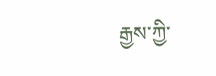རྒྱས་ཀྱི་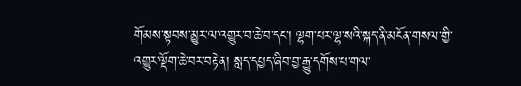གོམས་སྟབས་མྱུར་ལ་འགྱུར་བ་ཆེ་བ་དང་། ལྷག་པར་ལྷ་སའི་སྐད་ནི་མངོན་གསལ་གྱི་འགྱུར་ལྡོག་ཆེ་བར་བརྟེན། སླད་དཔྱད་ཞིབ་བྱ་རྒྱུ་དགོས་པ་གལ་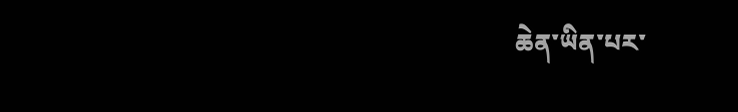ཆེན་ཡིན་པར་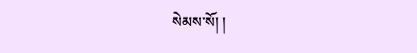སེམས་སོ། །